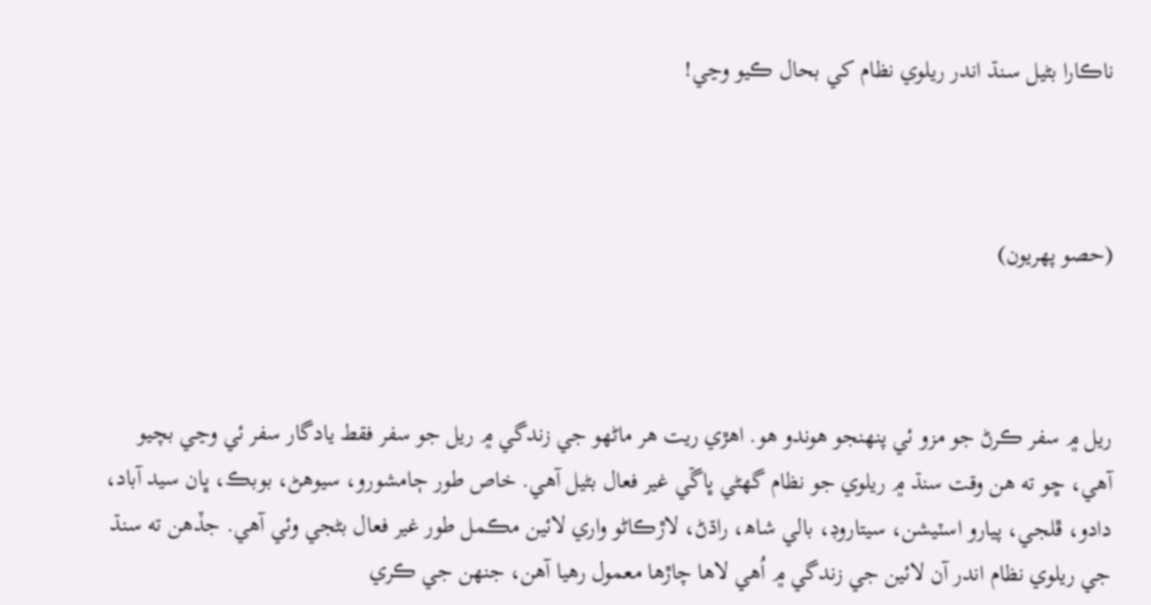ناڪارا بڻيل سـنڌ اندر ريلوي نظام کي بحال ڪيو وڃي!



(حصو پهريون)



ريل ۾ سفر ڪرڻ جو مزو ئي پنھنجو ھوندو ھو. اھڙي ريت ھر ماڻھو جي زندگي ۾ ريل جو سفر فقط يادگار سفر ئي وڃي بچيو آھي، ڇو ته ھن وقت سنڌ ۾ ريلوي جو نظام گھڻي ڀاڱي غير فعال بڻيل آھي. خاص طور ڄامشورو، سيوھڻ، بوبڪ، ڀان سيد آباد، دادو، ڦلجي، پيارو اسٽيشن، سيتاروڊ، بالي شاھ، راڌڻ، لاڙڪاڻو واري لائين مڪمل طور غير فعال بڻجي وئي آھي. جڏھن ته سنڌ جي ريلوي نظام اندر آن لائين جي زندگي ۾ اُھي لاھا چاڙھا معمول رھيا آھن، جنھن جي ڪري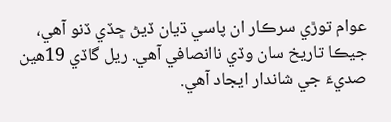عوام توڙي سرڪار ان پاسي ڌيان ڏيڻ ڇڏي ڏنو آھي، جيڪا تاريخ سان وڏي ناانصافي آھي. ريل گاڏي 19ھين صديءَ جي شاندار ايجاد آھي.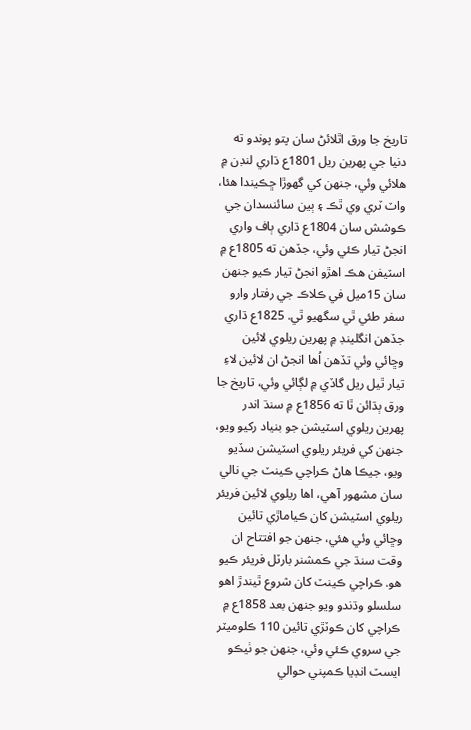تاريخ جا ورق اٿلائڻ سان پتو پوندو ته دنيا جي پھرين ريل 1801ع ڌاري لنڊن ۾ ھلائي وئي، جنھن کي گھوڙا ڇڪيندا ھئا، واٽ ٽري وي ٿڪ ۽ ٻين سائنسدان جي ڪوشش سان 1804ع ڌاري ٻاف واري انجڻ تيار ڪئي وئي، جڏھن ته 1805ع ۾ اسٽيفن ھڪ اھڙو انجڻ تيار ڪيو جنھن سان 15ميل في ڪلاڪ جي رفتار وارو سفر طئي ٿي سگھيو ٿي. 1825ع ڌاري جڏھن انگلينڊ ۾ پھرين ريلوي لائين وڇائي وئي تڏھن اُھا انجڻ ان لائين لاءِ تيار ٿيل ريل گاڏي ۾ لڳائي وئي، تاريخ جا ورق ٻڌائن ٿا ته 1856ع ۾ سنڌ اندر پھرين ريلوي اسٽيشن جو بنياد رکيو ويو، جنھن کي فريئر ريلوي اسٽيشن سڏيو ويو، جيڪا ھاڻ ڪراچي ڪينٽ جي نالي سان مشھور آھي، اھا ريلوي لائين فريئر ريلوي اسٽيشن کان ڪياماڙي تائين وڇائي وئي ھئي، جنھن جو افتتاح ان وقت سنڌ جي ڪمشنر بارٽل فريئر ڪيو ھو. ڪراچي ڪينٽ کان شروع ٿيندڙ اھو سلسلو وڌندو ويو جنھن بعد 1858ع ۾ ڪراچي کان ڪوٽڙي تائين 110 ڪلوميٽر جي سروي ڪئي وئي، جنھن جو ٺيڪو ايسٽ انڊيا ڪمپني حوالي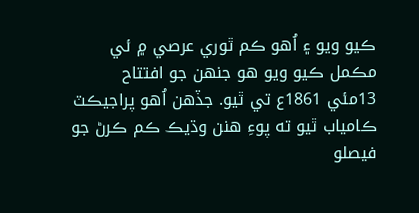ڪيو ويو ۽ اُھو ڪم ٿوري عرصي ۾ ئي مڪمل ڪيو ويو ھو جنھن جو افتتاح 13مئي 1861ع تي ٿيو. جڏھن اُھو پراجيڪٽ ڪامياب ٿيو ته پوءِ ھنن وڌيڪ ڪم ڪرڻ جو فيصلو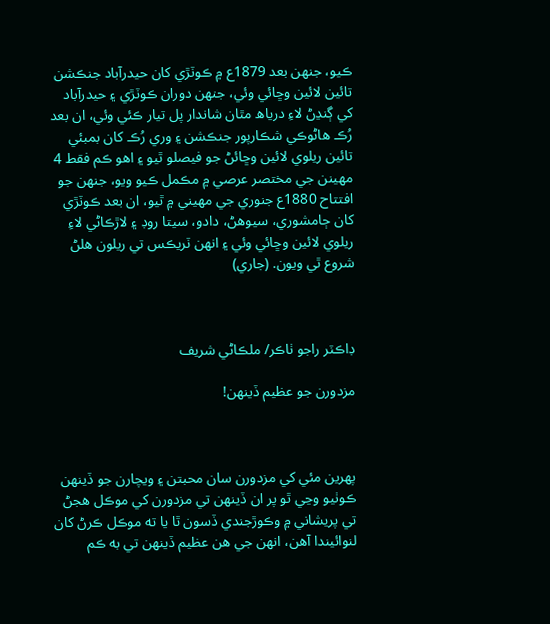ڪيو، جنھن بعد 1879ع ۾ ڪوٽڙي کان حيدرآباد جنڪشن تائين لائين وڇائي وئي، جنھن دوران ڪوٽڙي ۽ حيدرآباد کي ڳنڍڻ لاءِ درياھ مٿان شاندار پل تيار ڪئي وئي، ان بعد رُڪ ھاڻوڪي شڪارپور جنڪشن ۽ وري رُڪ کان بمبئي تائين ريلوي لائين وڇائڻ جو فيصلو ٿيو ۽ اھو ڪم فقط 4 مھينن جي مختصر عرصي ۾ مڪمل ڪيو ويو، جنھن جو افتتاح 1880ع جنوري جي مھيني ۾ ٿيو، ان بعد ڪوٽڙي کان ڄامشوري، سيوھڻ، دادو، سيتا روڊ ۽ لاڙڪاڻي لاءِ ريلوي لائين وڇائي وئي ۽ انهن ٽريڪس تي ريلون ھلڻ شروع ٿي ويون. (جاري)



ڊاڪٽر راجو ٺاڪر/ ملڪاڻي شريف

مزدورن جو عظيم ڏينهن!



پهرين مئي کي مزدورن سان محبتن ۽ ويچارن جو ڏينهن ڪوٺيو وڃي ٿو پر ان ڏينهن تي مزدورن کي موڪل هجڻ تي پريشاني ۾ وڪوڙجندي ڏسون ٿا يا ته موڪل ڪرڻ کان لنوائيندا آهن، انهن جي هن عظيم ڏينهن تي به ڪم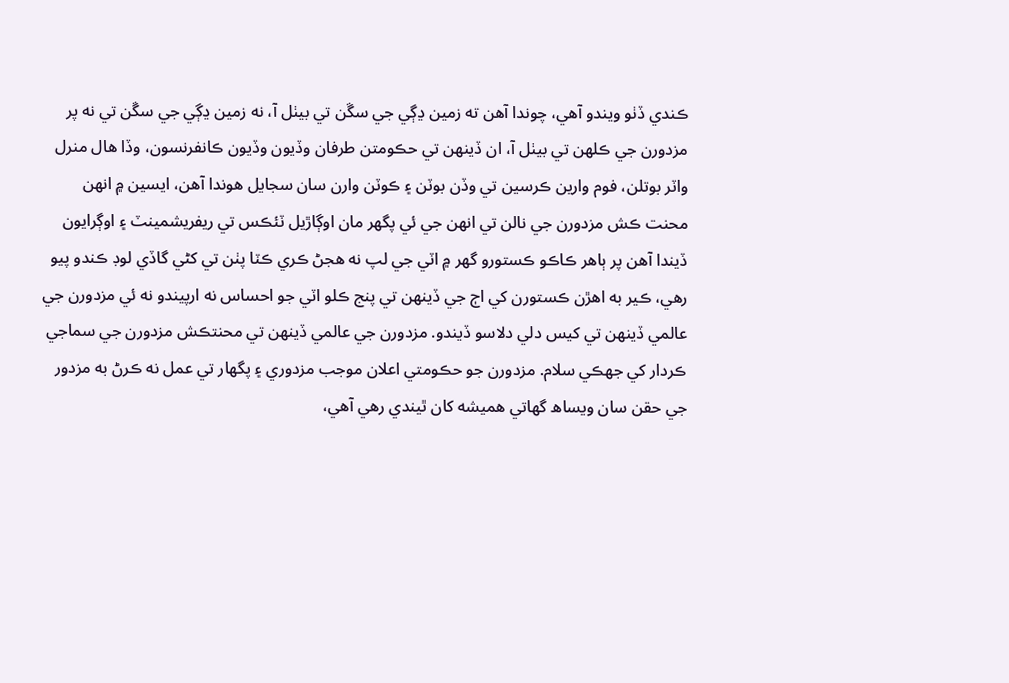ڪندي ڏٺو ويندو آهي، چوندا آهن ته زمين ڍڳي جي سڱن تي بيٺل آ، نه زمين ڍڳي جي سڱن تي نه پر مزدورن جي ڪلهن تي بيٺل آ، ان ڏينهن تي حڪومتن طرفان وڏيون وڏيون ڪانفرنسون، وڏا هال منرل واٽر بوتلن، فوم وارين ڪرسين تي وڏن بوٽن ۽ ڪوٽن وارن سان سجايل هوندا آهن، ايسين ۾ انهن محنت ڪش مزدورن جي نالن تي انهن جي ئي پگھر مان اوڳاڙيل ٽئڪس تي ريفريشمينٽ ۽ اوڳرايون ڏيندا آهن پر ٻاهر ڪاڪو ڪستورو گهر ۾ اٽي جي لپ نه هجڻ ڪري ڪٽا پٺن تي کڻي گاڏي لوڊ ڪندو پيو رهي، ڪير به اهڙن ڪستورن کي اڄ جي ڏينهن تي پنج ڪلو اٽي جو احساس نه ارپيندو نه ئي مزدورن جي عالمي ڏينهن تي کيس دلي دلاسو ڏيندو. مزدورن جي عالمي ڏينهن تي محنتڪش مزدورن جي سماجي ڪردار کي جهڪي سلام. مزدورن جو حڪومتي اعلان موجب مزدوري ۽ پگهار تي عمل نه ڪرڻ به مزدور جي حقن سان ويساھ گهاتي هميشه کان ٿيندي رهي آهي،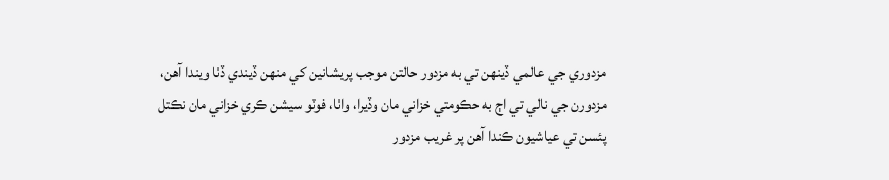مزدوري جي عالمي ڏينهن تي به مزدور حالتن موجب پريشانين کي منهن ڏيندي ڏٺا ويندا آهن، مزدورن جي نالي تي اڄ به حڪومتي خزاني مان وڏيرا، واٺا، فوٽو سيشن ڪري خزاني مان نڪتل پئسن تي عياشيون ڪندا آهن پر غريب مزدور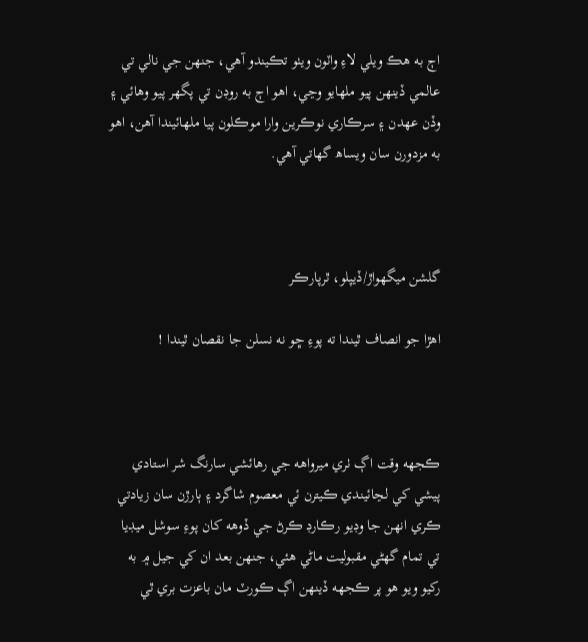اڄ به هڪ ويلي لاءِ واٽون ويٺو تڪيندو آهي، جنهن جي نالي تي عالمي ڏينهن پيو ملهايو وڃي، اهو اڄ به روڊن تي پگهر پيو وهائي ۽ وڏن عهدن ۽ سرڪاري نوڪرين وارا موڪلون پيا ملهائيندا آهن، اهو به مزدورن سان ويساھ گهاتي آهي.



گلشن ميگهواڙ/ڏيپلو، ٿرپارڪر

اهڙا جو انصاف ٿيندا ته پوءِ ڇو نه نسلن جا نقصان ٿيندا !



ڪجهه وقت اڳ ٺري ميرواهه جي رهائشي سارنگ شر استادي پيشي کي لڃائيندي ڪيترن ئي معصوم شاگرد ۽ ٻارڙن سان زيادتي ڪري انهن جا وڊيو رڪارڊ ڪرڻ جي ڏوهه کان پوءِ سوشل ميڊيا تي تمام گهڻي مقبوليت ماڻي ھئي، جنهن بعد ان کي جيل ۾ به رکيو ويو هو پر ڪجھه ڏينهن اڳ ڪورٽ مان باعزت بري ٿي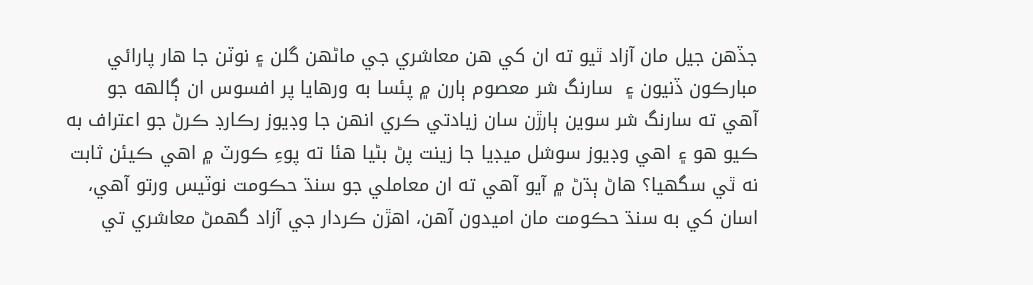جڏهن جيل مان آزاد ٿيو ته ان کي هن معاشري جي ماڻهن گلن ۽ نوٽن جا هار پارائي مبارڪون ڏنيون ۽  سارنگ شر معصوم ٻارن ۾ پئسا به ورهايا پر افسوس ان ڳالهه جو آهي ته سارنگ شر سوين ٻارڙن سان زيادتي ڪري انهن جا وڊيوز رڪارڊ ڪرڻ جو اعتراف به ڪيو هو ۽ اهي وڊيوز سوشل ميڊيا جا زينت پڻ بڻيا هئا ته پوءِ ڪورٽ ۾ اهي ڪيئن ثابت نه ٿي سگھيا؟ هاڻ ٻڌڻ ۾ آيو آهي ته ان معاملي جو سنڌ حڪومت نوٽيس ورتو آهي، اسان کي به سنڌ حڪومت مان اميدون آهن، اهڙن ڪردار جي آزاد گھمڻ معاشري تي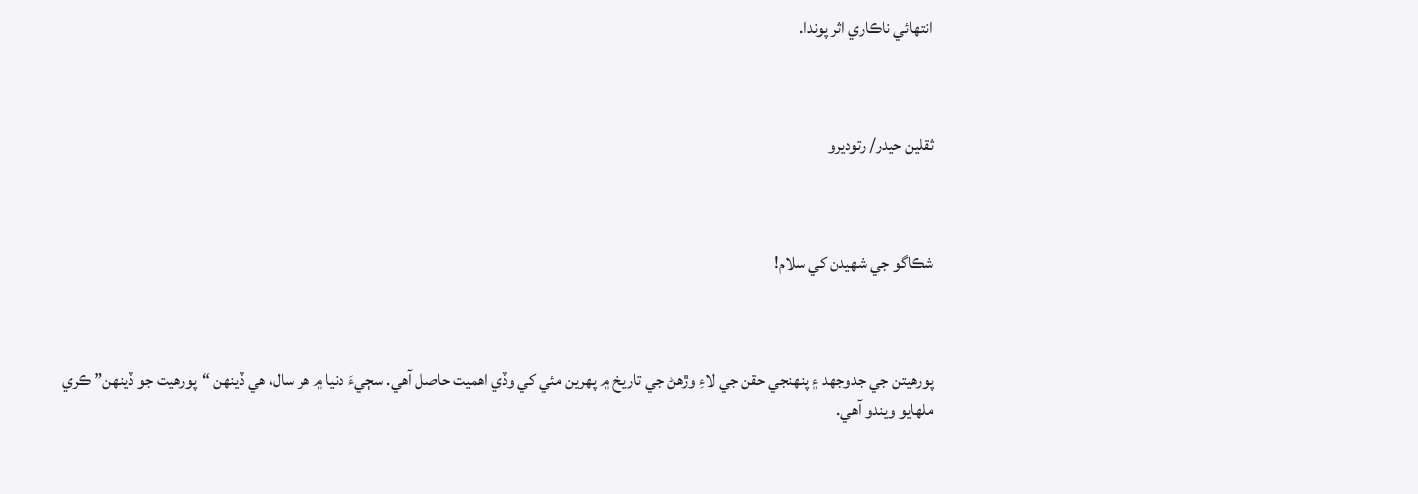انتهائي ناڪاري اثر پوندا.



ثقلين حيدر/ رتوديرو



شڪاگو جي شهيدن کي سلام!



پورهيتن جي جدوجھد ۽ پنهنجي حقن جي لاءِ وڙهڻ جي تاريخ ۾ پهرين مئي کي وڏي اهميت حاصل آهي. سڄيءَ دنيا ۾ هر سال، هي ڏينهن “پورهيت جو ڏينهن” ڪري ملهايو ويندو آهي.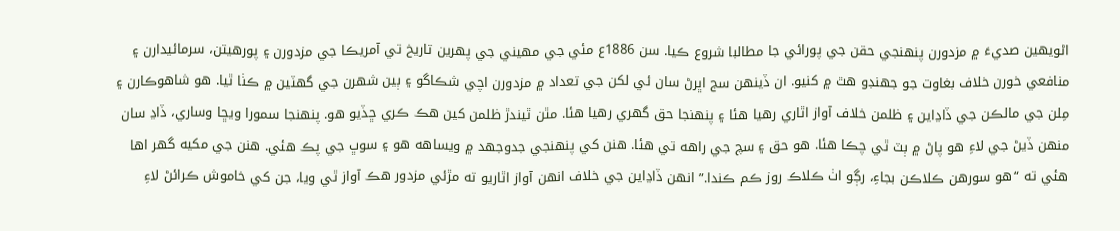اڻويهين صديءَ ۾ مزدورن پنهنجي حقن جي پورائي جا مطالبا شروع ڪيا. سن 1886ع مئي جي مهيني جي پهرين تاريخ تي آمريڪا جي مزدورن ۽ پورهيتن، سرمائيدارن ۽ منافعي خورن خلاف بغاوت جو جھنڊو هٿ ۾ کنيو. ان ڏينهن سج اڀرڻ سان ئي لکن جي تعداد ۾ مزدورن اچي شڪاگو ۽ ٻين شهرن جي گھٽين ۾ ڪٺا ٿيا. هو شاهوڪارن ۽ مِلن جي مالڪن جي ڏاڍاين ۽ ظلمن خلاف آواز اٿاري رهيا هئا ۽ پنهنجا حق گھري رهيا هئا. مٿن ٿيندڙ ظلمن کين هڪ ڪري ڇڏيو هو. پنهنجا سمورا ويڇا وساري، ڏاڍ سان منهن ڏيڻ جي لاءِ هو پاڻ ۾ ٻٽ ٿي چڪا هئا. هو حق ۽ سچ جي راهه تي هئا. هنن کي پنهنجي جدوجھد ۾ ويساهه هو ۽ سوڀ جي پڪ هئي. هنن جي مکيه گھر اها هئي ته “هو سورهن ڪلاڪن بجاءِ، رڳو اٺ ڪلاڪ روز ڪم ڪندا.” انهن ڏاڍاين جي خلاف انهن آواز اٿاريو ته مڙئي مزدور هڪ آواز ٿي ويا، جن کي خاموش ڪرائڻ لاءِ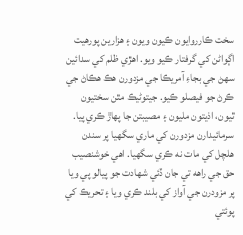سخت ڪارروايون ڪيون ويون ۽ هزارين پورهيت اڳواڻن کي گرفتار ڪيو ويو. اهڙي ظلم کي سدائين سهڻ جي بجاءِ آمريڪا جي مزدورن هڪ هڪاڻ جي ڪرڻ جو فيصلو ڪيو. جيتوڻيڪ مٿن سختيون ٿيون، اذيتون مليون ۽ مصيبتن جا پهاڙ ڪري پيا. سرمائيدارن مزدورن کي ماري سگهيا پر سندن هلچل کي مات نه ڪري سگھيا. اهي خوشنصيب حق جي راهه تي جان ڏئي شهادت جو پيالو پي ويا پر مزودرن جي آواز کي بلند ڪري ويا ۽ تحريڪ کي پوئتي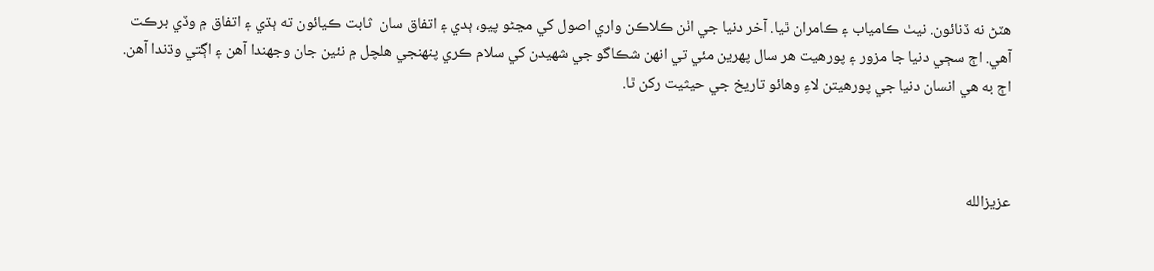هٽڻ نه ڏنائون. نيٺ ڪامياب ۽ ڪامران ٿيا. آخر دنيا جي اٺن ڪلاڪن واري اصول کي مڃڻو پيو، ٻدي ۽ اتفاق سان  ثابت ڪيائون ته ٻڌي ۽ اتفاق ۾ وڏي برڪت آهي. اڄ سڄي دنيا جا مزور ۽ پورهيت هر سال پهرين مئي تي انهن شڪاگو جي شهيدن کي سلام ڪري پنهنجي هلچل ۾ نئين جان وجھندا آهن ۽ اڳتي وڌندا آهن. اڄ به هي انسان دنيا جي پورهيتن لاءِ وهائو تاريخ جي حيثيت رکن ٿا.



عزيزالله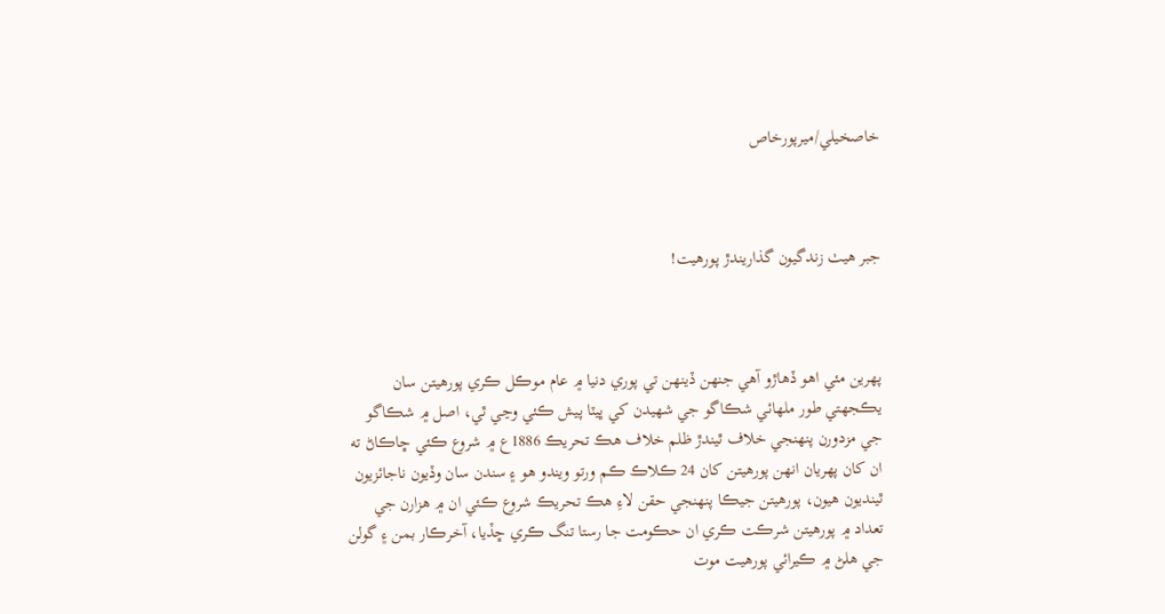خاصخيلي/ميرپورخاص



جبر هيٺ زندگيون گذاريندڙ پورهيت!



پهرين مئي اهو ڏهاڙو آهي جنهن ڏينهن تي پوري دنيا ۾ عام موڪل ڪري پورهيتن سان يڪجهتي طور ملهائي شڪاگو جي شهيدن کي ڀيٽا پيش ڪئي وڃي ٿي، اصل ۾ شڪاگو جي مزدورن پنهنجي خلاف ٿيندڙ ظلم خلاف هڪ تحريڪ 1886ع ۾ شروع ڪئي ڇاڪاڻ ته ان کان پهريان انهن پورهيتن کان 24 ڪلاڪ ڪم ورتو ويندو هو ۽ سندن سان وڏيون ناجائزيون ٿينديون هيون، پورهيتن جيڪا پنهنجي حقن لاءِ هڪ تحريڪ شروع ڪئي ان ۾ هزارن جي تعداد ۾ پورهيتن شرڪت ڪري ان حڪومت جا رستا تنگ ڪري ڇڏيا، آخرڪار بمن ۽ گولن جي هلڻ ۾ ڪيرائي پورهيت موت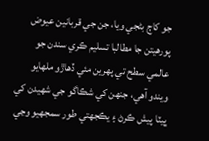جو کاڄ بڻجي ويا، جن جي قربانين عيوض پورهيتن جا مطالبا تسليم ڪري سندن جو عالمي سطح تي پهرين مئي ڏهاڙو ملهايو ويندو آهي، جنهن کي شڪاگو جي شهيدن کي ڀيٽا پيش ڪرڻ ۽ يڪجهتي طور سمجهيو وڃي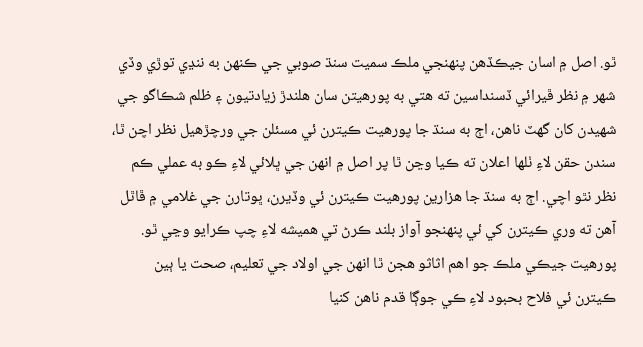ٿو. اصل ۾ اسان جيڪڏهن پنهنجي ملڪ سميت سنڌ صوبي جي ڪنهن به ننڍي توڙي وڏي شهر ۾ نظر ڦيرائي ڏسنداسين ته هتي به پورهيتن سان هلندڙ زيادتيون ۽ ظلم شڪاگو جي شهيدن کان گهٽ ناهن، اڄ به سنڌ جا پورهيت ڪيترن ئي مسئلن جي ورچڙهيل نظر اچن ٿا، سندن حقن لاءِ ٺلها اعلان ته ڪيا وڃن ٿا پر اصل ۾ انهن جي ڀلائي لاءِ ڪو به عملي ڪم نظر نٿو اچي. اڄ به سنڌ جا هزارين پورهيت ڪيترن ئي وڏيرن، ڀوتارن جي غلامي ۾ ڦاٿل آهن ته وري ڪيترن کي ئي پنهنجو آواز بلند ڪرڻ تي هميشه لاءِ چپ ڪرايو وڃي ٿو. پورهيت جيڪي ملڪ جو اهم اثاثو هجن ٿا انهن جي اولاد جي تعليم، صحت يا ٻين ڪيترن ئي فلاح بحبود لاءِ ڪي جوڳا قدم ناهن کنيا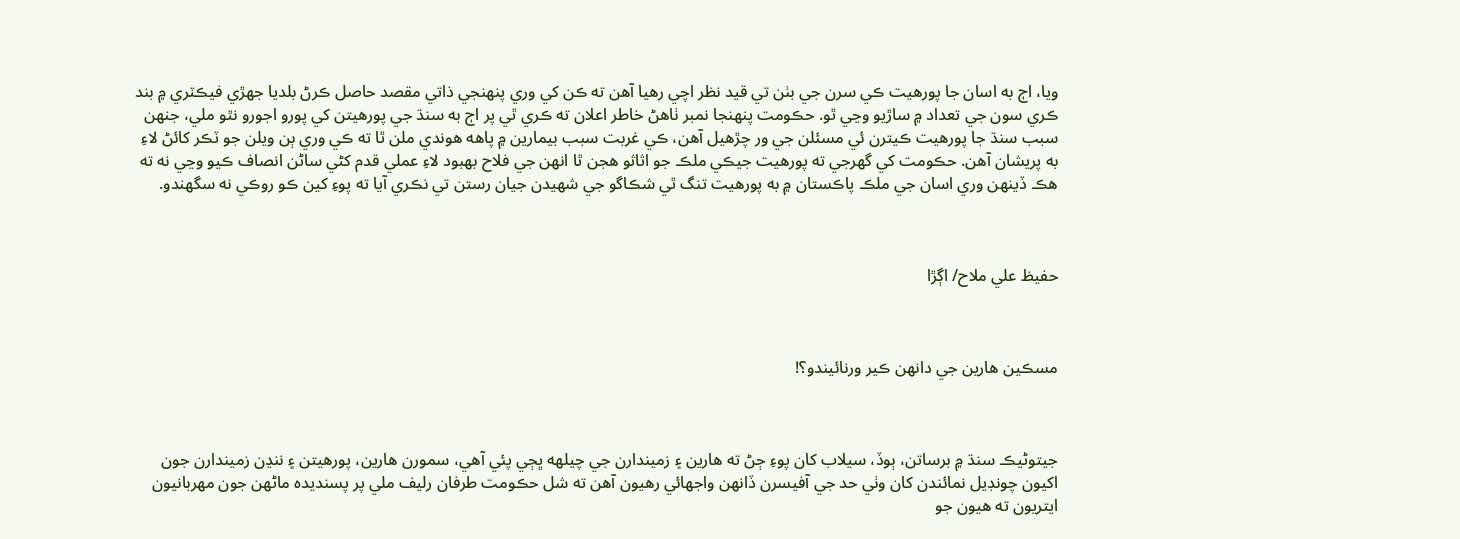ويا، اڄ به اسان جا پورهيت ڪي سرن جي بٺن تي قيد نظر اچي رهيا آهن ته ڪن کي وري پنهنجي ذاتي مقصد حاصل ڪرڻ بلديا جهڙي فيڪٽري ۾ بند ڪري سون جي تعداد ۾ ساڙيو وڃي ٿو. حڪومت پنهنجا نمبر ٺاهڻ خاطر اعلان ته ڪري ٿي پر اڄ به سنڌ جي پورهيتن کي پورو اجورو نٿو ملي، جنهن سبب سنڌ جا پورهيت ڪيترن ئي مسئلن جي ور چڙهيل آهن، ڪي غربت سبب بيمارين ۾ پاهه هوندي ملن ٿا ته ڪي وري ٻن ويلن جو ٽڪر کائڻ لاءِ به پريشان آهن. حڪومت کي گهرجي ته پورهيت جيڪي ملڪ جو اثاثو هجن ٿا انهن جي فلاح بهبود لاءِ عملي قدم کڻي ساڻن انصاف ڪيو وڃي نه ته هڪ ڏينهن وري اسان جي ملڪ پاڪستان ۾ به پورهيت تنگ ٿي شڪاگو جي شهيدن جيان رستن تي نڪري آيا ته پوءِ کين ڪو روڪي نه سگهندو.



حفيظ علي ملاح/ اڳڙا



مسڪين ھارين جي دانهن ڪير ورنائيندو؟!



جيتوڻيڪ سنڌ ۾ برساتن، ٻوڏ، سيلاب کان پوءِ ڄڻ ته هارين ۽ زميندارن جي چيلهه ڀڄي پئي آھي، سمورن هارين، پورھيتن ۽ ننڍن زميندارن جون اکيون چونڊيل نمائندن کان وٺي حد جي آفيسرن ڏانهن واجهائي رھيون آھن ته شل حڪومت طرفان رليف ملي پر پسنديده ماڻهن جون مهربانيون ايتريون ته هيون جو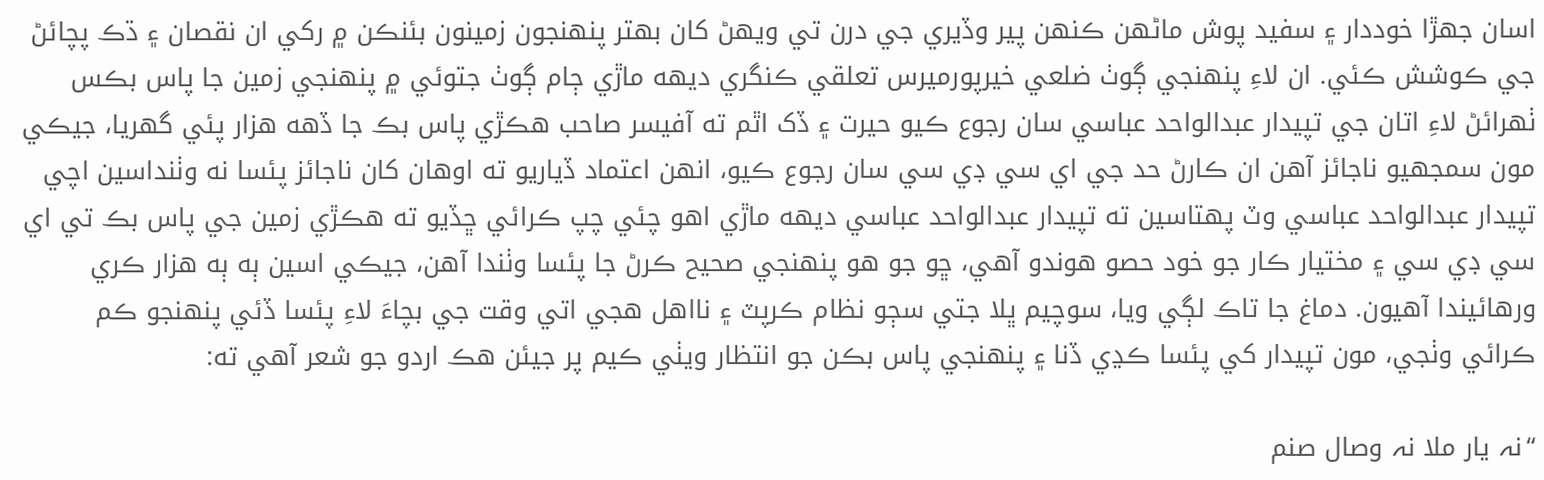اسان جهڙا خوددار ۽ سفيد پوش ماڻهن ڪنهن پير وڏيري جي درن تي ويهڻ کان بهتر پنهنجون زمينون بئنڪن ۾ رکي ان نقصان ۽ ڌڪ پچائڻ جي ڪوشش ڪئي. ان لاءِ پنهنجي ڳوٺ ضلعي خيرپورميرس تعلقي ڪنگري ديهه ماڙي ڄام ڳوٺ جتوئي ۾ پنهنجي زمين جا پاس بڪس ٺهرائڻ لاءِ اتان جي تپيدار عبدالواحد عباسي سان رجوع ڪيو حيرت ۽ ڏک اٿم ته آفيسر صاحب هڪڙي پاس بڪ جا ڏهه هزار پئي گهريا، جيڪي مون سمجهيو ناجائز آھن ان ڪارڻ حد جي اي سي ڊي سي سان رجوع ڪيو، انهن اعتماد ڏياريو ته اوهان کان ناجائز پئسا نه وٺنداسين اچي تپيدار عبدالواحد عباسي وٽ پهتاسين ته تپيدار عبدالواحد عباسي ديهه ماڙي اهو چئي چپ ڪرائي ڇڏيو ته هڪڙي زمين جي پاس بڪ تي اي سي ڊي سي ۽ مختيار ڪار جو خود حصو هوندو آھي، ڇو جو هو پنهنجي صحيح ڪرڻ جا پئسا وٺندا آھن، جيڪي اسين ٻه ٻه هزار ڪري ورهائيندا آهيون. دماغ جا تاڪ لڳي ويا، سوچيم ڀلا جتي سڄو نظام ڪرپٽ ۽ نااهل هجي اتي وقت جي بچاءَ لاءِ پئسا ڏئي پنهنجو ڪم ڪرائي وٺجي، مون تپيدار کي پئسا ڪڍي ڏنا ۽ پنهنجي پاس بڪن جو انتظار ويٺي ڪيم پر جيئن هڪ اردو جو شعر آھي ته:

“نہ یار ملا نہ وصال صنم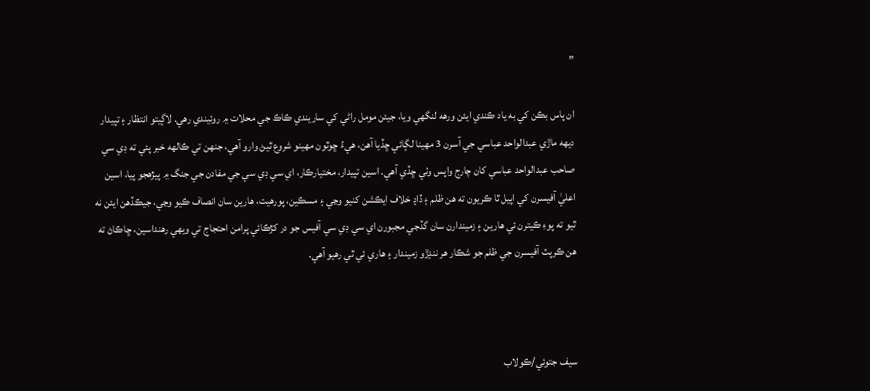”

ان پاس بڪن کي به ياد ڪندي ايئن ورهه لنگهي ويا، جيئن مومل راڻي کي ساريندي ڪاڪ جي محلات ۾ روئيندي رهي. لاڳيتو انتظار ۽ تپيدار ديهه ماڙي عبدالواحد عباسي جي آسرن 3 مهينا لڳائي ڇڏيا آھن، هيءُ ڇوٿون مهينو شروع ٿيڻ وارو آھي، جنهن تي ڪالهه خبر پئي ته ڊي سي صاحب عبدالواحد عباسي کان چارج واپس وٺي ڇڏي آهي. اسين تپيدار، مختيارڪار، اي سي ڊي سي جي مفادن جي جنگ ۾ پيڙهجو پيا، اسين اعليٰ آفيسرن کي اپيل ٿا ڪريون ته هن ظلم ۽ ڏاڍ خلاف ايڪشن کنيو وڃي ۽ مسڪين، پورھيت، ھارين سان انصاف ڪيو وڃي، جيڪڏھن ايئن نه ٿيو ته پوءِ ڪيترن ئي هارين ۽ زميندارن سان گڏجي مجبورن اي سي ڊي سي آفيس جو در کڙڪائي پرامن احتجاج تي ويهي رھنداسين، ڇاڪاڻ ته هن ڪرپٽ آفيسرن جي ظلم جو شڪار هر ننڍڙو زميندار ۽ هاري ئي ٿي رھيو آھي.



سيف جتوئي/ڪولاب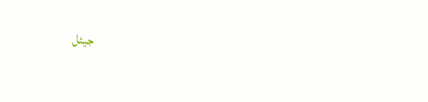جيئل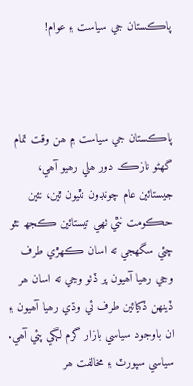پاڪستان جي سياست ۽ عوام!



پاڪستان جي سياست ۾ ھن وقت تمام گھڻو نازڪ دور ھلي رھيو آھي، جيستائين عام چونڊون نٿيون ٿين، نئين حڪومت نٿي ٺھي تيستائين ڪجھ نٿو چئي سگھجي ته اسان ڪھڙي طرف وڃي رھيا آھيون پر ڏٺو وڃي ته اسان ھر ڏينھن ڏکيائين طرف ئي وڌي رھيا آھيون ۽ ان باوجود سياسي بازار گرم لڳي پئي آھي. سياسي سپورٽ ۽ مخالفت ھر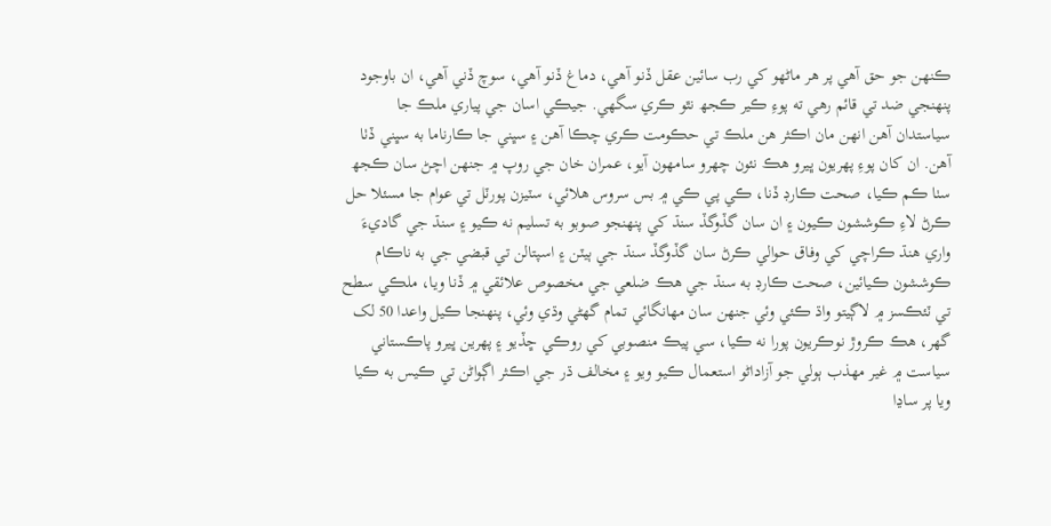ڪنھن جو حق آھي پر ھر ماڻھو کي رب سائين عقل ڏنو آھي، دماغ ڏنو آھي، سوچ ڏني آھي، ان باوجود پنھنجي ضد تي قائم رھي ته پوءِ ڪير ڪجھ نٿو ڪري سگھي. جيڪي اسان جي پياري ملڪ جا سياستدان آھن انھن مان اڪثر ھن ملڪ تي حڪومت ڪري چڪا آھن ۽ سڀني جا ڪارناما به سڀني ڏٺا آھن. ان کان پوءِ پھريون ڀيرو ھڪ نئون چھرو سامھون آيو، عمران خان جي روپ ۾ جنھن اچڻ سان ڪجھ سٺا ڪم ڪيا، صحت ڪارڊ ڏنا، ڪي پي ڪي ۾ بس سروس ھلائي، سٽيزن پورٽل تي عوام جا مسئلا حل ڪرڻ لاءِ ڪوششون ڪيون ۽ ان سان گڏوگڏ سنڌ کي پنھنجو صوبو به تسليم نه ڪيو ۽ سنڌ جي گاديءَ واري هنڌ ڪراچي کي وفاق حوالي ڪرڻ سان گڏوگڏ سنڌ جي ٻيٽن ۽ اسپتالن تي قبضي جي به ناڪام ڪوششون ڪيائين، صحت ڪارڊ به سنڌ جي ھڪ ضلعي جي مخصوص علائقي ۾ ڏنا ويا، ملڪي سطح تي ٽئڪسز ۾ لاڳيتو واڌ ڪئي وئي جنھن سان مهانگائي تمام گھڻي وڌي وئي، پنھنجا ڪيل واعدا 50 لک گھر، ھڪ ڪروڙ نوڪريون پورا نه ڪيا، سي پيڪ منصوبي کي روڪي ڇڏيو ۽ پھرين ڀيرو پاڪستاني سياست ۾ غير مھذب ٻولي جو آزاداڻو استعمال ڪيو ويو ۽ مخالف ڌر جي اڪثر اڳواڻن تي ڪيس به ڪيا ويا پر ساڍا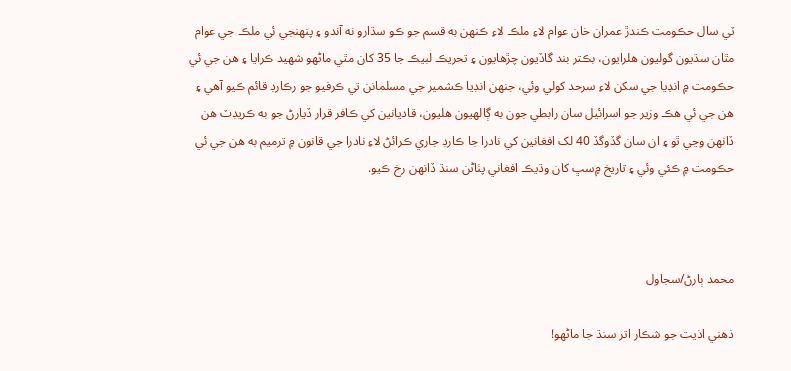ٽي سال حڪومت ڪندڙ عمران خان عوام لاءِ ملڪ لاءِ ڪنھن به قسم جو ڪو سڌارو نه آندو ۽ پنھنجي ئي ملڪ جي عوام مٿان سڌيون گوليون ھلرايون، بڪتر بند گاڏيون چڙھايون ۽ تحريڪ لبيڪ جا 35 کان مٿي ماڻھو شھيد ڪرايا ۽ ھن جي ئي حڪومت ۾ انڊيا جي سکن لاءِ سرحد کولي وئي، جنھن انڊيا ڪشمير جي مسلمانن تي ڪرفيو جو رڪارڊ قائم ڪيو آهي ۽ ھن جي ئي ھڪ وزير جو اسرائيل سان رابطي جون به ڳالھيون ھليون، قاديانين کي ڪافر قرار ڏيارڻ جو به ڪريڊٽ ھن ڏانھن وڃي ٿو ۽ ان سان گڏوگڏ 40 لک افغانين کي نادرا جا ڪارڊ جاري ڪرائڻ لاءِ نادرا جي قانون ۾ ترميم به ھن جي ئي حڪومت ۾ ڪئي وئي ۽ تاريخ ۾سڀ کان وڌيڪ افغاني پٺاڻن سنڌ ڏانھن رخ ڪيو.



محمد ٻارڻ/سجاول

ذهني اذيت جو شڪار اتر سنڌ جا ماڻهو!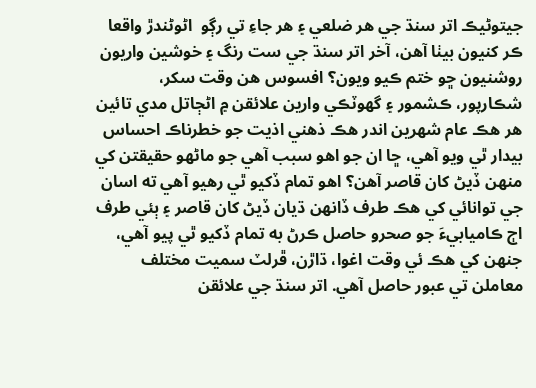جيتوڻيڪ اتر سنڌ جي هر ضلعي ۽ هر جاءِ تي رڳو  اڻوڻندڙ واقعا ڪر کنيون بيٺا آھن، آخر اتر سنڌ جي ست رنگ ۽ خوشين واريون روشنيون ڇو ختم ڪيو ويون؟ افسوس هن وقت سکر، شڪارپور، ڪشمور ۽ گهوٽڪي وارين علائقن ۾ اڻڄاتل مدي تائين هر هڪ عام شھرين اندر هڪ ذهني اذيت جو خطرناڪ احساس بيدار ٿي ويو آھي، ڇا ان جو اهو سبب آهي جو ماڻهو حقيقتن کي منهن ڏيڻ کان قاصر آهن؟ اهو تمام ڏکيو ٿي رهيو آهي ته اسان جي توانائي کي هڪ طرف ڏانهن ڌيان ڏيڻ کان قاصر ۽ ٻئي طرف اڄ ڪاميابيءَ جو صحرو حاصل ڪرڻ به تمام ڏکيو ٿي پيو آھي، جنهن کي هڪ ئي وقت اغوا، ڌاڙن، ڦرلٽ سميت مختلف معاملن تي عبور حاصل آهي. اتر سنڌ جي علائقن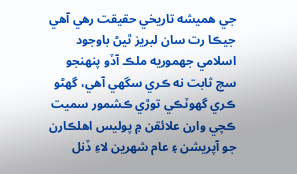جي هميشه تاريخي حقيقت رهي آهي جيڪا رت سان لبريز ٿيڻ باوجود اسلامي جهموريه ملڪ آڏو پنهنجو سچ ثابت نه ڪري سگهي آهي، گهڻو ڪري گهوٽڪي توڙي ڪشمور سميت ڪچي وارن علائقن ۾ پوليس اهلڪارن جو آپريشن ۽ عام شھرين لاءِ ڏنل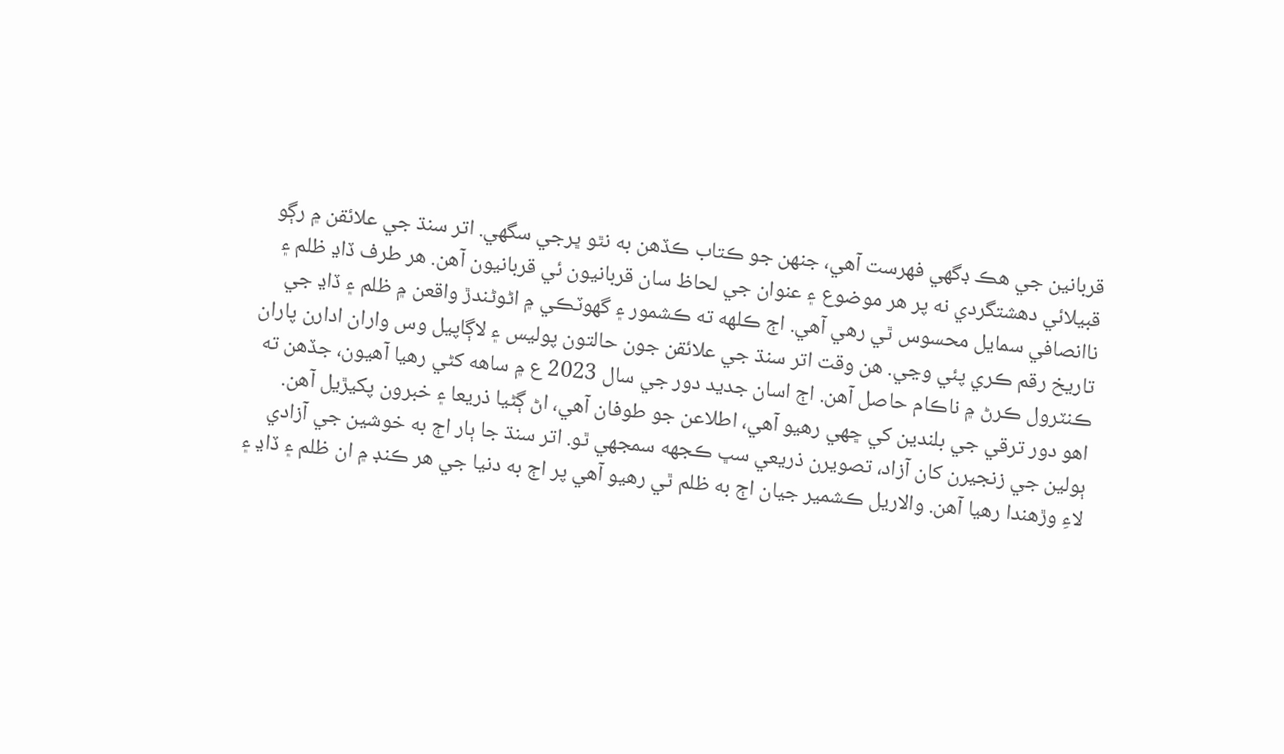قربانين جي هڪ ڊگهي فهرست آهي، جنهن جو ڪتاب ڪڏهن به نٿو ڀرجي سگهي. اتر سنڌ جي علائقن ۾ رڳو قبيلائي دهشتگردي نه پر هر موضوع ۽ عنوان جي لحاظ سان قربانيون ئي قربانيون آهن. هر طرف ڏاڍ ظلم ۽ ناانصافي سمايل محسوس ٿي رهي آهي. اڄ ڪلهه ته ڪشمور ۽ گهوٽڪي ۾ اڻوڻندڙ واقعن ۾ ظلم ۽ ڏاڍ جي تاريخ رقم ڪري پئي وڃي. هن وقت اتر سنڌ جي علائقن جون حالتون پوليس ۽ لاڳاپيل وس واران ادارن پاران ڪنٽرول ڪرڻ ۾ ناڪام حاصل آھن. اڄ اسان جديد دور جي سال 2023 ع ۾ ساهه کڻي رهيا آهيون، جڏهن ته اهو دور ترقي جي بلندين کي ڇهي رهيو آهي، اطلاعن جو طوفان آهي، اڻ ڳڻيا ذريعا ۽ خبرون پکيڙيل آهن. ٻولين جي زنجيرن کان آزاد، تصويرن ذريعي سڀ ڪجھه سمجھي ٿو. اتر سنڌ جا ٻار اڄ به خوشين جي آزادي لاءِ وڙهندا رهيا آهن. والاريل ڪشمير جيان اڄ به ظلم ٿي رهيو آهي پر اڄ به دنيا جي هر ڪنڊ ۾ ان ظلم ۽ ڏاڍ ۽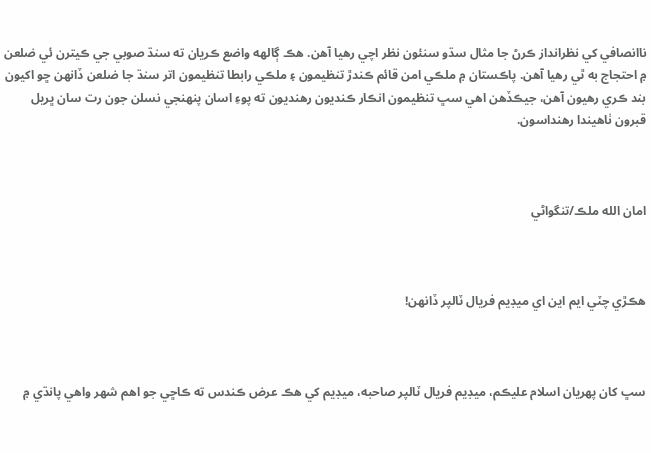ناانصافي کي نظرانداز ڪرڻ جا مثال سڌو سنئون نظر اچي رهيا آهن. هڪ ڳالهه واضع ڪريان ته سنڌ صوبي جي ڪيترن ئي ضلعن ۾ احتجاج به ٿي رهيا آهن. پاڪستان ۾ ملڪي امن قائم ڪندڙ تنظيمون ۽ ملڪي رابطا تنظيمون اتر سنڌ جا ضلعن ڏانهن ڇو اکيون بند ڪري رهيون آهن، جيڪڏهن اهي سڀ تنظيمون انڪار ڪنديون رهنديون ته پوءِ اسان پنهنجي نسلن جون رت سان ڀريل قبرون ٺاهيندا رهنداسون.



امان الله ملڪ/تنگواڻي



هڪڙي چٽي ايم اين اي ميڊيم فريال ٽالپر ڏانهن!



سڀ کان پهريان اسلام عليڪم، ميڊيم فريال ٽالپر صاحبه، ميڊيم کي هڪ عرض ڪندس ته ڪاڇي جو اهم شهر واهي پانڌي ۾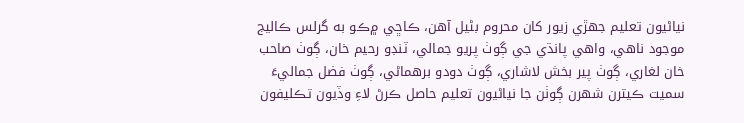نياڻيون تعليم جهڙي زيور کان محروم بڻيل آهن، ڪاڇي ۾ڪو به گرلس ڪاليج موجود ناهي، واهي پانڌي جي ڳوٺ پريو جمالي، ٽنڊو رحيم خان، ڳوٺ صاحب خان لغاري، ڳوٺ پير بخش لاشاري، ڳوٺ دودو برهماڻي، ڳوٺ فضل جماليءَ سميت ڪيترن شهرن ڳوٺن جا نياڻيون تعليم حاصل ڪرڻ لاءِ وڏيون تڪليفون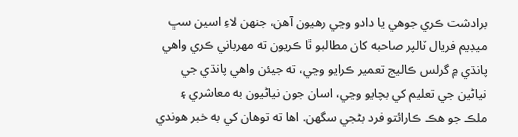برادشت ڪري جوهي يا دادو وڃي رهيون آهن، جنهن لاءِ اسين سڀ ميڊيم فريال ٽالپر صاحبه کان مطالبو ٿا ڪريون ته مهرباني ڪري واهي پانڌي ۾ گرلس ڪاليج تعمير ڪرايو وڃي، ته جيئن واهي پانڌي جي نياڻين جي تعليم کي بچايو وڃي، اسان جون نياڻيون به معاشري ۽ ملڪ جو هڪ ڪارائتو فرد بڻجي سگھن. اها ته توهان کي به خبر هوندي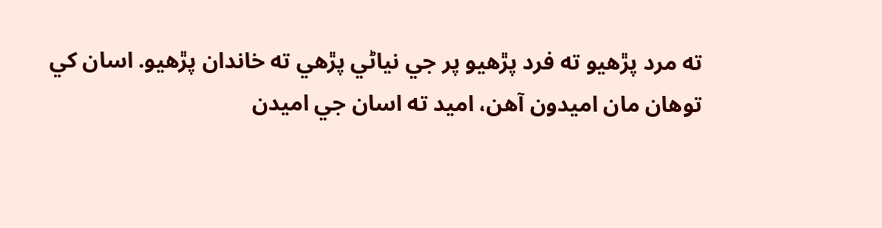ته مرد پڙهيو ته فرد پڙهيو پر جي نياڻي پڙهي ته خاندان پڙهيو. اسان کي توهان مان اميدون آهن، اميد ته اسان جي اميدن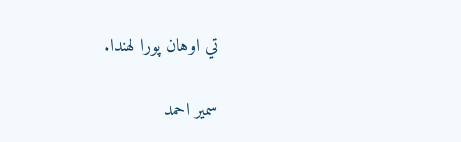تي اوهان پورا لهندا.

سمير احمد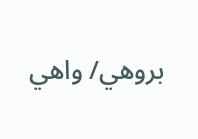بروهي/ واهي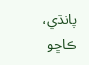پانڌي، ڪاڇو